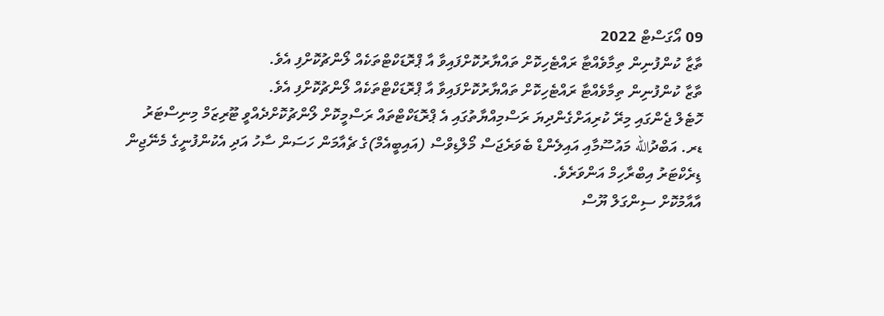09 އޯގަސްޓް 2022
ތާޒާ ކުންފުނިން ތިމާވެއްޓާ ރައްޓެހިކޮށް ތައްޔާރުކޮށްފައިވާ އާ ޕްރޮޑަކްޓްތަކެއް ލޯންޗުކޮށްފި އެވެ.
ތާޒާ ކުންފުނިން ތިމާވެއްޓާ ރައްޓެހިކޮށް ތައްޔާރުކޮށްފައިވާ އާ ޕްރޮޑަކްޓްތަކެއް ލޯންޗުކޮށްފި އެވެ.
ހޮޓެލް ޖެންގައި މިރޭ ކުރިއަށްގެންދިޔަ ރަސްމިއްޔާތުގައި އެ ޕްރޮޑަކްޓްތައް ރަސްމީކޮށް ލޯންޗުކޮށްދެއްވީ ޓޫރިޒަމް މިނިސްޓަރު ޑރ. އަބްދުالله މައުސޫމާއި އައިލެންޑް ބެވަރެޖަސް މޯލްޑިވްސް (އައިބީއެމް)ގެ ޗެއާމަން ހަސަން ސާހު އަދި އެކުންފުނީގެ މެނޭޖިން ޑިރެކްޓަރު އިބްރާހިމް އަންވަރެވެ.
އާއާމުކޮށް ސިންގަލް ޔޫސް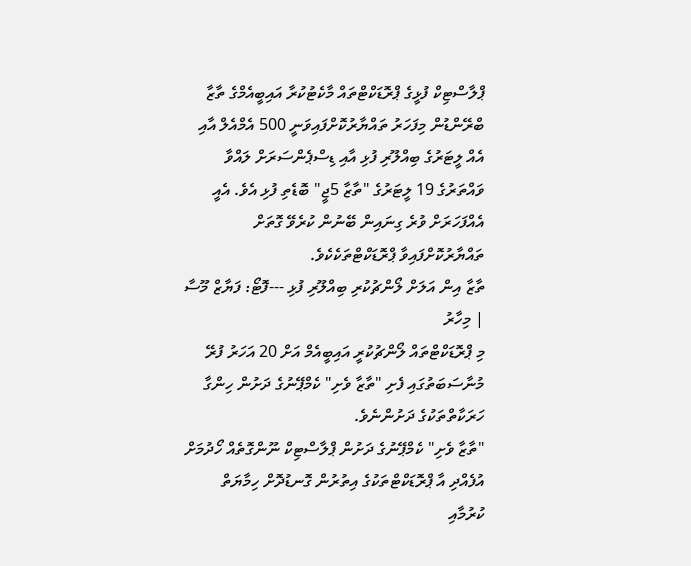ޕްލާސްޓިކް ފުޅީގެ ޕްރޮޑަކްޓްތައް މާކެޓުކުރާ އައިބީއެމްގެ ތާޒާ ބްރޭންޑުން މިފަހަރު ތައްޔާރުކޮށްފައިވަނީ 500 އެމްއެލް އާއި އެއް ލީޓަރުގެ ބިއްލޫރި ފުޅި އާއި ޑިސްޕެންސަރަށް ލައްވާ ވައްތަރުގެ 19 ލީޓަރުގެ "ތާޒާ 5ޖީ" ބޮޑެތި ފުޅި އެވެ. އެއީ އެއްފަހަރަށް ވުރެ ގިނައިން ބޭނުން ކުރެވޭ ގޮތަށް ތައްޔާރުކޮށްފައިވާ ޕްރޮޑަކްޓްތަކެކެވެ.
ތާޒާ އިން އަލަށް ލޯންޗުކުރި ބިއްލޫރި ފުޅި ---ފޮޓޯ: ފަޔާޒް މޫސާ | މިހާރު
މި ޕްރޮޑަކްޓްތައް ލޯންޗުކުރީ އައިބީއެމް އަށް 20 އަހަރު ފުރޭ މުނާސަބަތުގައި ފެށި "ތާޒާ ވެށި" ކެމްޕޭނުގެ ދަށުން ހިންގާ ހަރަކާތްތަކުގެ ދަށުންނެވެ.
"ތާޒާ ވެށި" ކެމްޕޭނުގެ ދަށުން ޕްލާސްޓިކް ނޫންގޮތެއް ހޯދުމަށް އުފެއްދި އާ ޕްރޮޑަކްޓްތަކުގެ އިތުރުން ގޮނޑުދޮށް ހިމާޔަތް ކުރުމާއި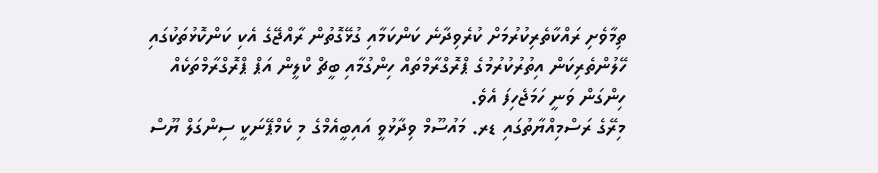ތިމާވެށި ރައްކާތެރިކުރުމަށް ކުރެވިދާނެ ކަންކަމާއި ގުޅޭގޮތުން ރާއްޖޭގެ އެކި ކަންކޮޅުތަކުގައި ހޭލުންތެރިކަން އިތުރުކުރުމުގެ ޕްރޮގްރާމްތައް ހިންގުމާއި ބީޗް ކްލީން އަޕް ޕްރޮގްރާމްތަކެއް ހިންގަން ވަނީ ހަމަޖެހިފަ އެވެ.
މިރޭގެ ރަސްމިއްޔާތުގައި ޑރ. މައުސޫމް ވިދާޅުވީ އައިބީއެމްގެ މި ކެމްޕޭނަކީ ސިންގަލް ޔޫސް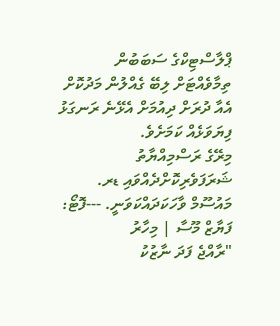ޕްލާސްޓިކްގެ ސަބަބުން ތިމާވެއްޓަށް ލިބޭ ގެއްލުން މަދުކޮށް އެއާ ދުރަށް ދިއުމަށް އެޅޭނެ ރަނގަޅު ފިޔަވަޅެއް ކަމަށެވެ.
މިރޭގެ ރަސްމިއްޔާތު ޝަރަފަވެރިކޮށްދެއްވައި ޑރ. މައުސޫމް ވާހަކަދައްކަވަނީ. ---ފޮޓޯ: ފަޔާޒް މޫސާ | މިހާރު
"ރާއްޖެ ފަދަ ނާޒުކު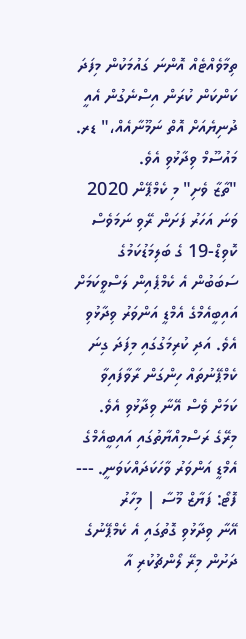ތިމާވެއްޓެއް އޮންނަ ގައުމަކުން މިފަދަ ކަންކަން ކުރަން އިސްނެގުން އެއީ ދުނިޔެއަށް އޮތް ނަމޫނާއެއް،" ޑރ. މައުސޫމް ވިދާޅުވި އެވެ.
"ތާޒާ ވެށި" މި ކެމްޕޭން 2020 ވަނަ އަހަރު ފަށަން ރޭވި ނަމަވެސް ކޮވިޑް-19 ގެ ބަލިމަޑުކަމުގެ ސަބަބުން އެ ކެމްޕެއިން ލަސްވީކަމަށް އައިބީއެމްގެ އެމްޑީ އަންވަރު ވިދާޅުވި އެވެ. އަދި ކުރިމަގުގައި މިފަދަ ގިނަ ކެމްޕޭނުތައް ހިންގަން ރާވާފައިވާ ކަމަށް ވެސް އޭނާ ވިދާޅުވި އެވެ.
މިރޭގެ ރަސްމިއްޔާތުގައި އައިބީއެމްގެ އެމްޑީ އަންވަރު ވާހަކަދައްކަވަނީ. --- ފޮޓޯ: ފަޔާޒް މޫސާ | މިހާރު
އޭނާ ވިދާޅުވި ގޮތުގައި އެ ކެމްޕޭނުގެ ދަށުން މިރޭ ލޯންޗުކުރި އާ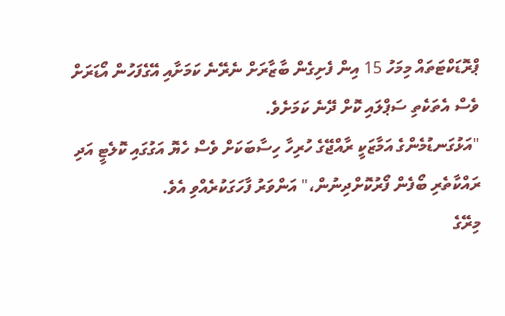ޕްރޮޑަކްޓަތައް މިމަހު 15 އިން ފެށިގެން ބާޒާރަށް ނެރޭނެ ކަމަށާއި އޭގެފަހުން އޯޑަރަށް ވެސް އެތަކެތި ސަޕްލައި ކޮށް ދޭނެ ކަމަށެވެ.
"އަޅުގަނޑުމެންގެ އަމާޒަކީ ރާއްޖޭގެ ހުރިހާ ހިސާބަކަށް ވެސް ހެޔޮ އަގުގައި ކޮލެޓީ އަދި ރައްކާތެރި ބޯފެން ފޯރުކޮށްދިނުން،" އަންވަރު ފާހަގަކުރެއްވި އެވެ.
މިރޭގެ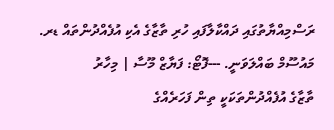ރަސްމިއްޔާތުގައި ދައްކާލާފައި ހުރި ތާޒާގެ އެކި އުފެއްދުންތައް ޑރ. މައުސޫމް ބައްލަވަނީ. ---ފޮޓޯ: ފަޔާޒް މޫސާ | މިހާރު
ތާޒާގެ އުފެއްދުންތަކަކީ ތިން ފަހަރެއްގެ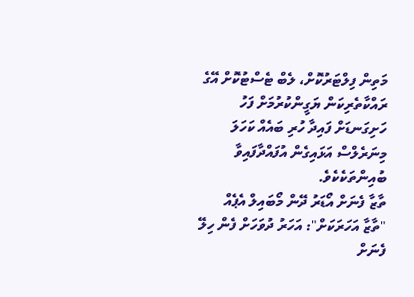މަތިން ފިލްޓަރުކޮށް، ލެބް ޓެސްޓުކޮށް އޭގެ ރައްކާތެރިކަން ޔަގީންކުރުމަށް ފަހު ހަށިގަނޑަށް ފައިދާ ހުރި ބައެއް ކަހަލަ މިނަރެލްސް އަޅައިގެން އުފައްދާފައިވާ ބުއިންތަކެކެވެ.
ތާޒާ ފެނަށް އޯޑަރު ދޭން މޯބައިލް އެޕެއް
"ތާޒާ އަހަރަކަށް": އަހަރު ދުވަހަށް ފެން ހިލޭ
ފެނަށް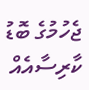ޖެހުމުގެ ބޮޑު ކާރިސާއެއް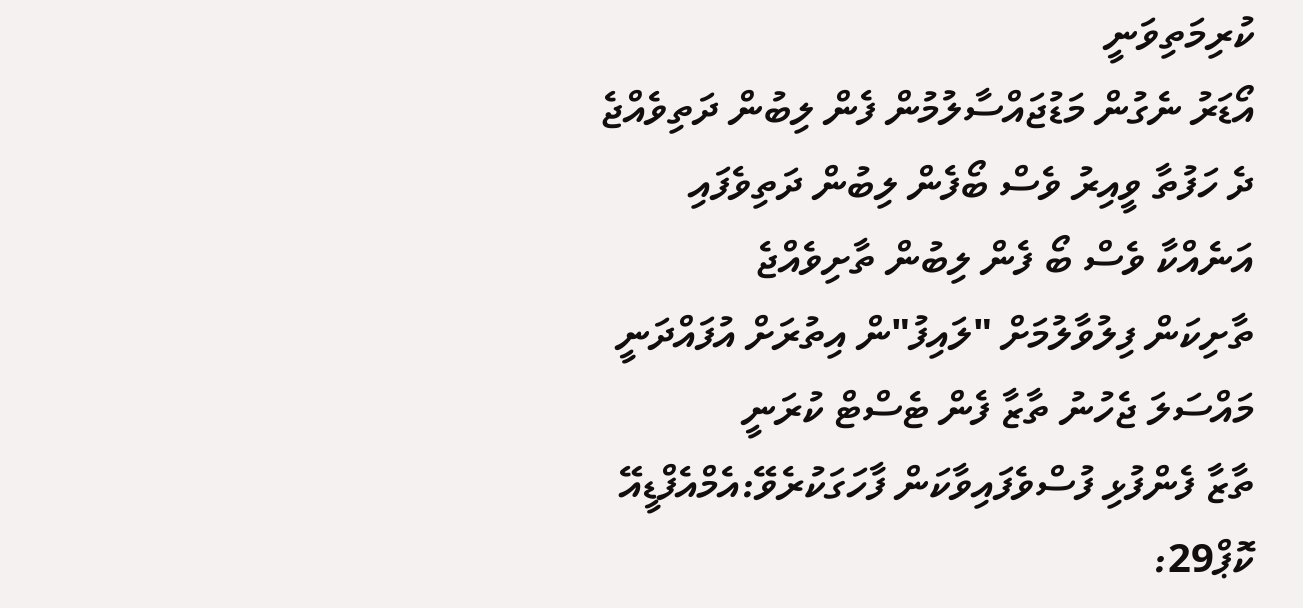ކުރިމަތިވަނީ
އޯޑަރު ނެގުން މަޑުޖައްސާލުމުން ފެން ލިބުން ދަތިވެއްޖެ
ދެ ހަފުތާ ވީއިރު ވެސް ބޯފެން ލިބުން ދަތިވެފައި
އަނެއްކާ ވެސް ބޯ ފެން ލިބުން ތާށިވެއްޖެ
ތާށިކަން ފިލުވާލުމަށް "ލައިފު"ން އިތުރަށް އުފައްދަނީ
މައްސަލަ ޖެހުނު ތާޒާ ފެން ޓެސްޓް ކުރަނީ
ތާޒާ ފެންފުޅި ފުސްވެފައިވާކަން ފާހަގަކުރެވޭ:އެމްއެފްޑީއޭ
ކޮޕް29: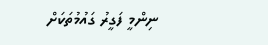ނިންމީ ފަގީރު ގައުމުތަކަށް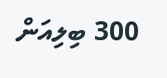300 ބިލިއަން